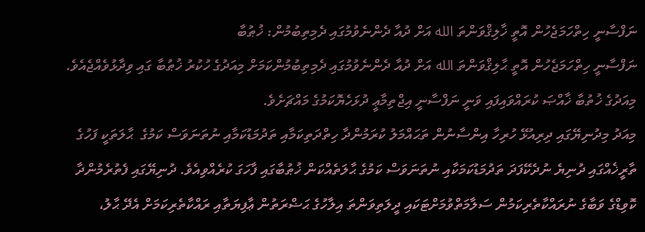ނަފްސާނީ ހިތްހަމަޖެހުން އޮތީ ޚާލިޤްވަންތަ الله އަށް ދުއާ ދެންނެވުމުގައި ދެމިތިބުމުން: ޚުޠުބާ
ނަފްސާނީ ހިތްހަމަޖެހުން އޮތީ ޙާލިޤްވަންތަ الله އަށް ދުއާ ދެންނެވުމުގައި ދެމިތިބުމުންކަމަށް މިއަދުގެ ހުކުރު ޚުޠުބާ ގައި ވިދާޅުވެއްޖެއެވެ. މިއަދުގެ ޚުތުބާ ޚާއްޞަ ކުރައްވައިފައި ވަނީ ނަފްސާނީ އިޖްތިމާޢީ ދުޅަހެޔޮކަމުގެ މައްޗަށެވެ.
މިއަދު މިދުނިޔޭގައި ދިރިއުޅޭ ހުރިހާ އިންސާނުން ތަޙައްމަލު ކުރަމުންދާ ހިތްދަތިކަމާއި ތަދުމަޑުކަމާއި ނުތަނަވަސް ކަމުގެ  ޙާލަތަކީ ފަހުގެ ތާރީޚެއްގައި ދުނިޔެ ނުދެކޭފަދަ ތަދުމަޑުކަމަކާއި ނުތަނަވަސް ކަމުގެ ޙާލަތެއްކަން ޚުޠުބާގައި ފާހަގަ ކުރެއްވިއެވެ. ދުނިޔޭގައި ފެތުރެމުންދާ ކޮވިޑްގެ ވަބާގެ ނުރައްކާތެރިކަމުން ސަލާމަތްވުމަށްޓަކައި ދީލަތިވަންތަ އިލާހުގެ ޙަޟްރަތުން ޢާފިޔަތާއި ރައްކާތެރިކަމަށް އެދޭ ޙާލު،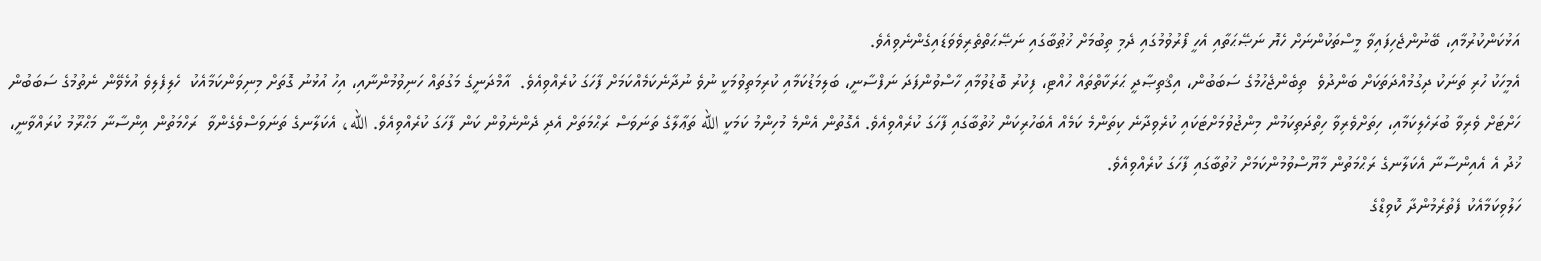އަޅުކަންކުރުމާއި، ބޭނުންޖެހިފައިވާ މީސްތަކުންނަށް ހެޔޮ ނަޞޭޙަތާއި އެހީ ފޯރުވުމުގައި ދެމި ތިބުމަށް ޚުޠުބާގައި ނަޞޭޙަތްތެރިވެވަޑައިގެންނެވިއެވެ.
އެމީހަކު ހުރި ތަނަކު ދިގުމުއްދަތަކަށް ބަންދުވެ  ތިބެންޖެހުމުގެ ސަބަބުން، އިޤްތިޞާދީ ޙަރަކާތްތައް ހުއްޓި، ފިކުރު ބޮޑުވުމާއި ހާސްވުންފަދަ ނަފްސާނީ، ބަލިމަޑުކަމާއި ކުރިމަތިވުމަކީ ނުވެ ނުދާނެކަމެއްކަމަށް ފާހަގަ ކުރެއްވިއެވެ.  އާމްދަނީގެ މަގުތައް ހަނިވުމުންނާއި، އިހު އުޅުނު ގޮތަށް މިނިވަންކަމާއެކު  ހެލިފެލިވެ އުޅެވޭން ނެތުމުގެ ސަބަބުން ހަށްޓަށް ވެރިވާ ބުރަހެލިކަމާއި، ހިތަށްވެރިވާ ހިތްދަތިކަމުން މިންޖުވުމަށްޓަކައި ކުރެވިދާނެ ކިތަންމެ ކަމެއް އެބަހުރިކަން ޚުތުބާގައި ފާހަގަ ކުރެއްވިއެވެ. އެގޮތުން އެންމެ މުހިންމު ކަމަކީ الله ތަޢާލާގެ ތަނަވަސް ރަޙްމަތަށް އެދި ދެންނެވުން ކަން ފާހަގަ ކުރެއްވިއެވެ. الله، އެކަލާނގެ ތަނަވަސްވެގެންވާ  ރަހްމަތުން އިންސާނާ މަޙްރޫމު ކުރައްވާނީ، ޚުދު އެ އެއިންސާނާ އެކަލާނގެ ރަޙްމަތުން މާޔޫސްވުމުންކަމަށް ޚުތުބާގައި ފާހަގަ ކުރެއްވިއެވެ.
ހަލުވިކަމާއެކު ފެތުރެމުންދާ ކޮވިޑްގެ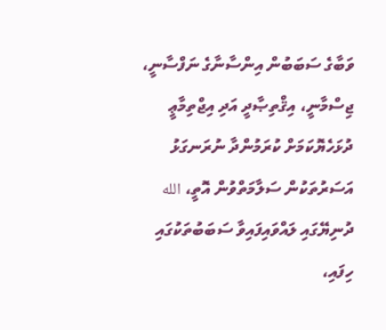ވަބާގެ ސަބަބުން އިންސާނާގެ ނަފްސާނީ، ޖިސްމާނީ، އިޤްތިޞާދީ އަދި އިޖްތިމާޢީ ދުޅަހެޔޮކަމަށް ކުރަމުންދާ ނުރަނގަޅު އަސަރުތަކުން ސަލާމަތްވުން އޮތީ، الله ދުނިޔޭގައި ލައްވައިފައިވާ ސަބަބުތަކުގައި ހިފައި،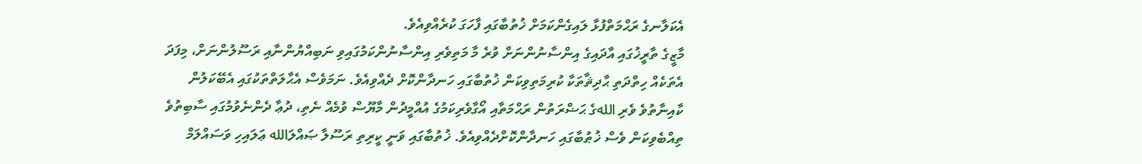އެކަލާނގެ ރަޙްމަތްފުޅާ ލައިގެންކަމަށް ޚުތުބާގައި ފާހަގަ ކުރެއްވިއެވެ.
މާޒީގެ ތާރީޚުގައި އާދައިގެ އިންސާނުންނަށް ވުރެ މާ މަތިވެރި އިންސާނުންކަމުގައިވި ނަބިއްޔުންނާއި ރަސޫލުންނަށް، މިފަދަ އެތަކެއް ހިތްދަތި ޙާދިޘާތަކާ ކުރިމަތިވިކަން ޚުތުބާގައި ހަނދާންކޮށް ދެއްވިއެވެ. ނަމަވެސް އެޙާލަތްތަކުގައި އެބޭކަލުން ކާއިނާތުވެ ވެރި اللهގެ ޙަޟްރަތުން ރަޙްމަތާއި އޯގާވެރިކަމުގެ އުއްމީދުން މާޔޫސް ވުމެއް ނެތި، ދުޢާ ދެންނެވުމުގައި ސާބިތުވެ ތިއްބެވިކަން ވެސް ޚުޠުބާގައި ހަނދާންކޮށްދެއްވިއެވެ. ޚުތުބާގައި ވަނީ ކީރިތި ރަސޫލާ ޞައްލަالله ޢަލައިހި ވަސައްލަމް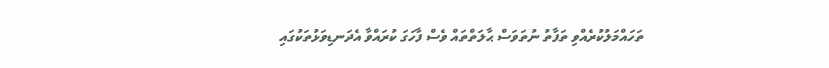ތަހައްމަލުކުރެއްވި ތަފާތު ނުތަވަސް ޙާލަތްތައް ވެސް ފާހަގަ ކުރައްވާ އެދަނޑިވަޅުތަކުގައި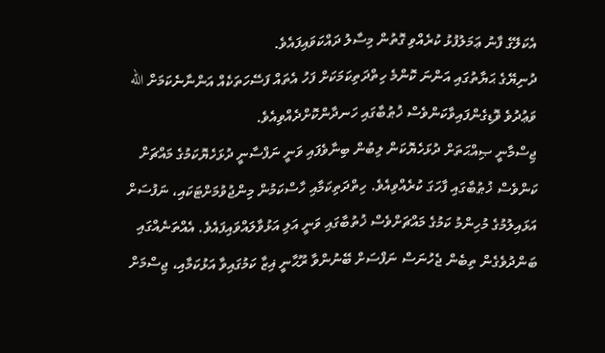އެކަލޭގެ ފާނު ޢަމަލުފުޅު ކުރެއްވި ގޮތުން މިސާލު ދައްކަވައިފައެވެ.
ދުނިޔޭގެ ޙަޔާތުގައި އަންނަ ކޮންމެ ހިތްދަތިކަމަކަށް ފަހު އެތައް ފަސޭހަތަކެއް އަންނާނެކަމަށް الله ވަޢުދުވެ ވޮޑިގެންފައިވާކަންވެސް ޚުޠުބާގައި ހަނދާންކޮށްދެއްވިއެވެ.
ޖިސްމާނީ ޞިއްޙަތަށް ދުޅަހެޔޮކަން ލިބުން ބިނާވެފައި ވަނީ ނަފްސާނީ ދުޅަހެޔޮކަމުގެ މައްޗަށް ކަންވެސް ޚުޠުބާގައި ފާހަގަ ކުރެއްވިއެވެ. ހިތްދަތިކަމާއި ހާސްކަމުން މިންޖުވުމަށްޓަކައި، ނަފުސަށް އަޅައިލުމުގެ މުހިންމު ކަމުގެ މައްޗަށްވެސް ޚުތުބާގައި ވަނީ އަލި އަޅުވާލައްވައިފައެވެ. އެއްތަނެއްގައި ބަންދުވެގެން ތިބެން ޖެހުނަސް ނަފްސަށް ބޭނުންވާ ރޫޙާނީ ޣިޒާ ކަމުގައިވާ އަޅުކަމާއި، ޖިސްމަށް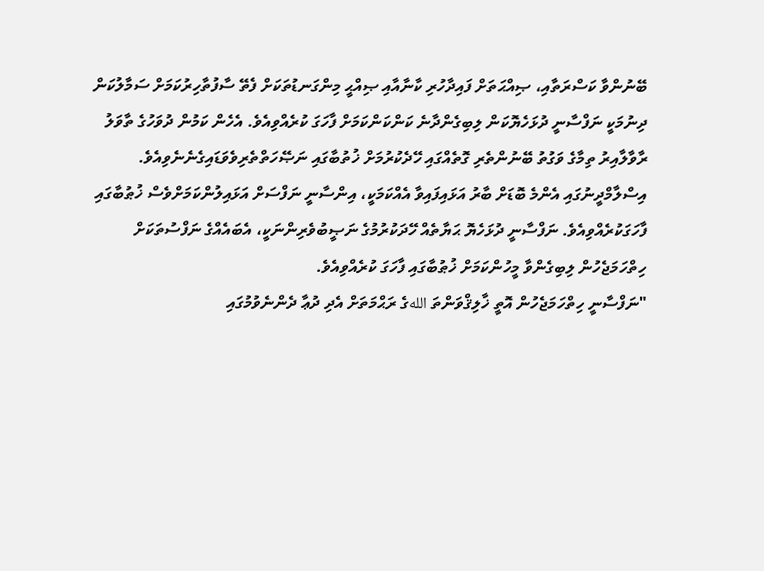ބޭނުންވާ ކަސްރަތާއި، ޞިއްޙަތަށް ފައިދާހުރި ކާނާއާއި ޞިއްޙީ މިންގަނޑުތަކަށް ފެތޭ ސާފުތާހިރުކަމަށް ސަމާލުކަން ދިނުމަކީ ނަފްސާނީ ދުޅަހެޔޮކަން ލިބިގެންދާނެ ކަންކަންކަމަށް ފާހަގަ ކުރެއްވިއެވެ. އެހެން ކަމުން ދުވަހުގެ ތާވަލު ރާވާލާއިރު ތިމާގެ ވަގުތު ބޭނުންތެރި ގޮތެއްގައި ހޭދެކުރުމަށް ޚުތުބާގައި ނަޞޭހަތްތެރިވެވަޑައިގެނެނެވިއެވެ.
އިސްލާމްދީނުގައި އެންމެ ބޮޑަށް ބާރު އަޅައިފައިވާ އެއްކަމަކީ، އިންސާނީ ނަފްސަށް އަޅައިލުންކަމަށްވެސް ޚުޠުބާގައި ފާހަގަކުރެއްވިއެވެ. ނަފްސާނީ ދުޅަހެޔޮ ޙަޔާތެއް ހޭދަކުރުމުގެ ނަޞީބުވެރިންނަކީ، އެބައެއްގެ ނަފްސުތަކަށް ހިތްހަމަޖެހުން ލިބިގެންވާ މީހުންކަމަށް ޚުޠުބާގައި ފާހަގަ ކުރެއްވިއެވެ.
"ނަފްސާނީ ހިތްހަމަޖެހުން އޮތީ ޚާލިޤްވަންތަ اللهގެ ރަޙްމަތަށް އެދި ދުޢާ ދެންނެވުމުގައި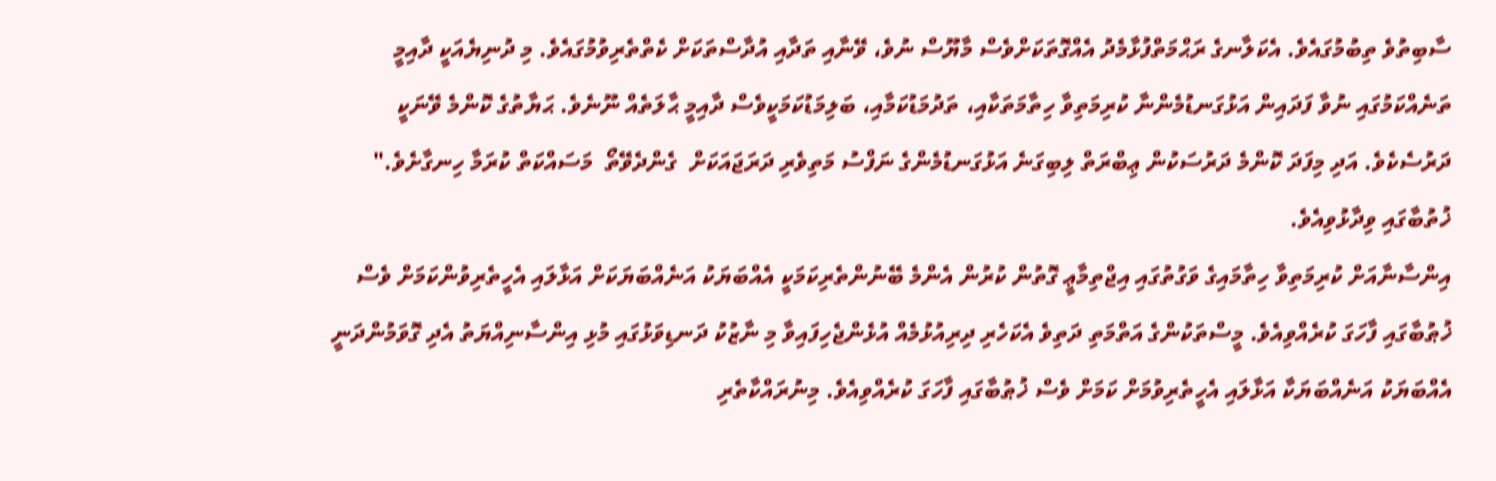ސާބިތުވެ ތިބުމުގައެވެ. އެކަލާނގެ ރަޙްމަތްފުޅާމެދު އެއްގޮތަކަށްވެސް މާޔޫސް ނުވެ، ވޭނާއި ތަދާއި އުދާސްތަކަށް ކެތްތެރިވުމުގައެވެ. މި ދުނިޔެއަކީ ދާއިމީ ތަނެއްކަމުގައި ނުވާ ފަދައިން އަޅުގަނޑުމެންނާ ކުރިމަތިވާ ހިތާމަތަކާއި، ތަދުމަޑުކަމާއި، ބަލިމަޑުކަމަކީވެސް ދާއިމީ ޙާލަތެއް ނޫނެވެ. ޙަޔާތުގެ ކޮންމެ ވޭނަކީ ދަރުސެކެވެ. އަދި މިފަދަ ކޮންމެ ދަރުސަކުން ޢިބްރަތް ލިބިގަނެ އަޅުގަނޑުމެންގެ ނަފްސު މަތިވެރި ދަރަޖައަކަށް  ގެންދެވޭތޯ  މަސައްކަތް ކުރަމާ ހިނގާށެވެ." ޚުތުބާގައި ވިދާޅުވިއެވެ.
އިންސާނާއަށް ކުރިމަތިވާ ހިތާމައިގެ ވަގުތުގައި އިޖްތިމާޢީ ގޮތުން ކުރުން އެންމެ ބޭނުންތެރިކަމަކީ އެއްބަޔަކު އަނެއްބަޔަކަށް އަޅާލައި އެހީތެރިވުންކަމަށް ވެސް ޚުޠުބާގައި ފާހަގަ ކުރެއްވިއެވެ. މީސްތަކުންގެ އަތްމަތި ދަތިވެ އެކަހެރި ދިރިއުޅުމެއް އުޅެންޖެހިފައިވާ މި ނާޒުކު ދަނޑިވަޅުގައި މުޅި އިންސާނިއްޔަތު އެދި ގޮވަމުންދަނީ އެއްބަޔަކު އަނެއްބަޔަކާ އަޅާލައި އެހީތެރިވުމަށް ކަމަށް ވެސް ޚުޠުބާގައި ފާހަގަ ކުރެއްވިއެވެ. މިނުރައްކާތެރި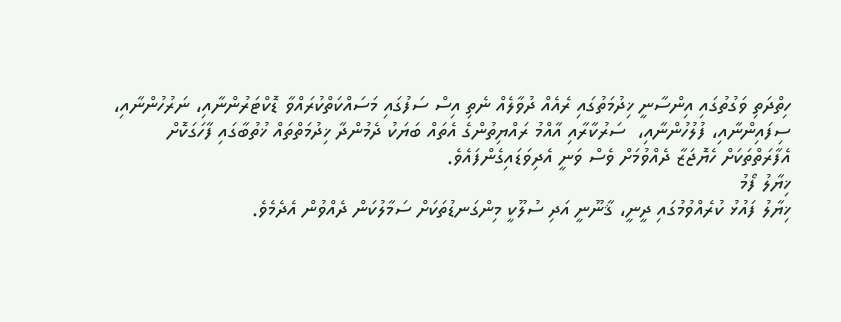ހިތްދަތި ވަގުތުގައި އިންސާނީ ޚިދުމަތުގައި ރެއެއް ދުވާލެއް ނެތި އިސް ސަފުގައި މަސައްކަތްކުރައްވާ ޑޮކްޓަރުންނާއި، ނަރުހުންނާއި، ސިފައިންނާއި، ފުލުހުންނާއި،  ސަރުކާރާއި އާއްމު ރައްޔިތުންގެ އެތައް ބަޔަކު ދެމުންދާ ޚިދުމަތްތައް ޚުތުބާގައި ފާހަގަކޮށް އެފާރަތްތަކަށް ހެޔޮޖަޒާ ދެއްވުމަށް ވެސް ވަނީ އެދިވަޑައިގެންފައެވެ.
ޚިޔާލު ފޯމު
ޚިޔާލު ފައުޅު ކުރެއްވުމުގައި ދީނީ، ޤާނޫނީ އަދި ސުލޫކީ މިންގަނޑުތަކަށް ސަމާލުކަން ދެއްވުން އެދެމެވެ.